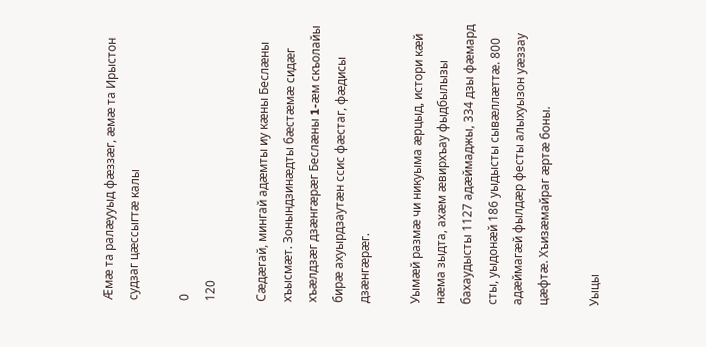Æмæ та ралæууыд фæззæг, æмæ та Ирыстон судзаг цæссыгтæ калы

0
120

Сæдæгай, мингай адæмты иу кæны Беслæны хъысмæт. Зонындзинæдты бæстæмæ сидæг хъæлдзæг дзæнгæрæг Беслæны 1-æм скъолайы бирæ ахуырдзаутæн ссис фæстаг, фæдисы дзæнгæрæг.

Уымæй размæ чи никуыма æрцыд, истори кæй нæма зыдта, ахæм æвирхъау фыдбылызы бахаудысты 1127 адæймаджы, 334 дзы фæмард сты, уыдонæй 186 уыдысты сывæллæттæ. 800 адæймагæй фылдæр фесты алыхуызон уæззау цæфтæ. Хъизæмайраг æртæ боны.

Уыцы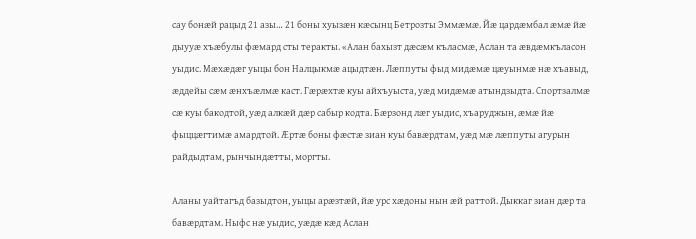сау бонæй рацыд 21 азы… 21 боны хуызæн кæсынц Бетрозты Эммæмæ. Йæ цардæмбал æмæ йæ дыууæ хъæбулы фæмард сты теракты. «Алан бахызт дæсæм къласмæ, Аслан та æвдæмкъласон уыдис. Мæхæдæг уыцы бон Налцыкмæ ацыдтæн. Лæппуты фыд мидæмæ цæуынмæ нæ хъавыд, æддейы сæм æнхъæлмæ каст. Гæрæхтæ куы айхъуыста, уæд мидæмæ атындзыдта. Спортзалмæ сæ куы бакодтой, уæд алкæй дæр сабыр кодта. Бæрзонд лæг уыдис, хъаруджын, æмæ йæ фыццæгтимæ амардтой. Æртæ боны фæстæ зиан куы бавæрдтам, уæд мæ лæппуты агурын райдыдтам, рынчындæтты, моргты.

Аланы уайтагъд базыдтон, уыцы арæзтæй, йæ урс хæдоны нын æй раттой. Дыккаг зиан дæр та бавæрдтам. Ныфс нæ уыдис, уæдæ кæд Аслан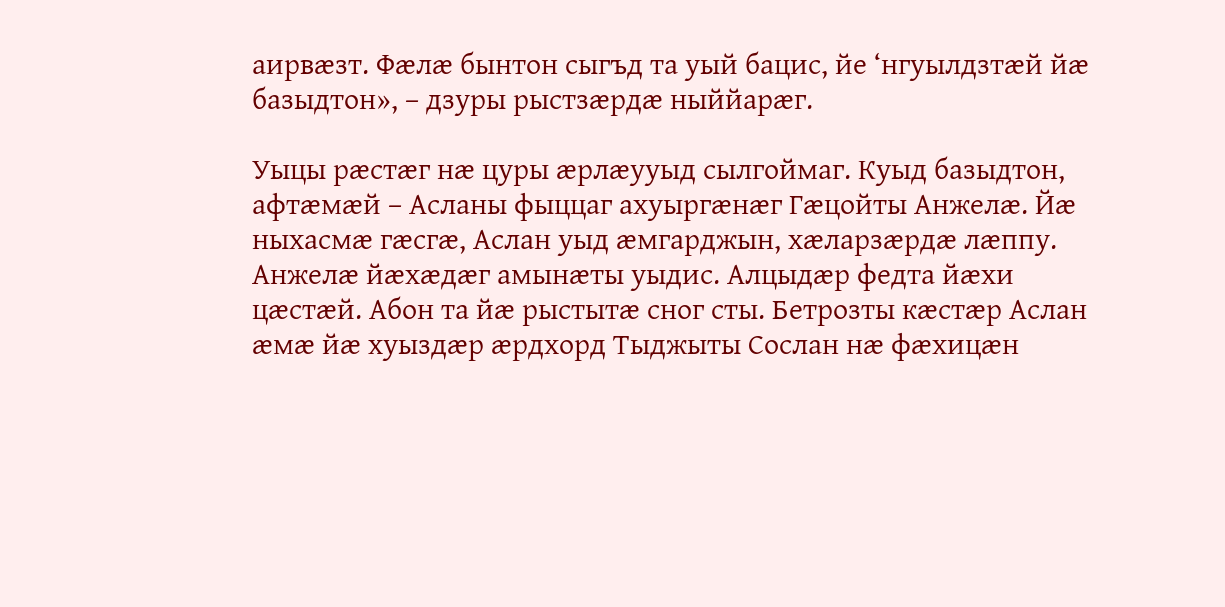аирвæзт. Фæлæ бынтон сыгъд та уый бацис, йе ‘нгуылдзтæй йæ базыдтон», – дзуры рыстзæрдæ ныййарæг.

Уыцы рæстæг нæ цуры æрлæууыд сылгоймаг. Куыд базыдтон, афтæмæй – Асланы фыццаг ахуыргæнæг Гæцойты Анжелæ. Йæ ныхасмæ гæсгæ, Аслан уыд æмгарджын, хæларзæрдæ лæппу. Анжелæ йæхæдæг амынæты уыдис. Алцыдæр федта йæхи цæстæй. Абон та йæ рыстытæ сног сты. Бетрозты кæстæр Аслан æмæ йæ хуыздæр æрдхорд Тыджыты Сослан нæ фæхицæн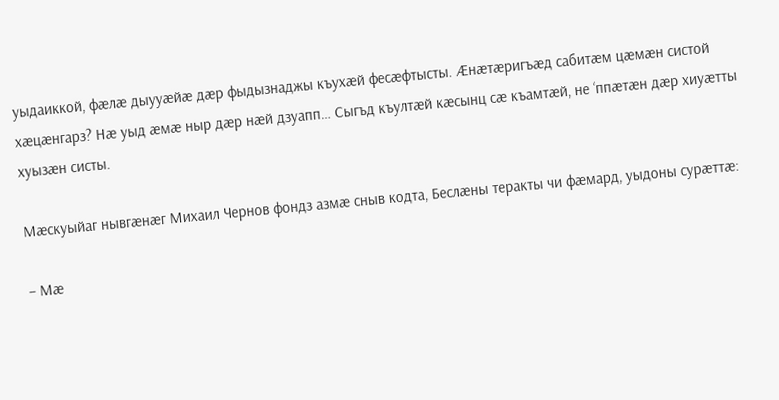уыдаиккой, фæлæ дыууæйæ дæр фыдызнаджы къухæй фесæфтысты. Æнæтæригъæд сабитæм цæмæн систой хæцæнгарз? Нæ уыд æмæ ныр дæр нæй дзуапп… Сыгъд къултæй кæсынц сæ къамтæй, не ‘ппæтæн дæр хиуæтты хуызæн систы.

Мæскуыйаг нывгæнæг Михаил Чернов фондз азмæ сныв кодта, Беслæны теракты чи фæмард, уыдоны сурæттæ:

– Мæ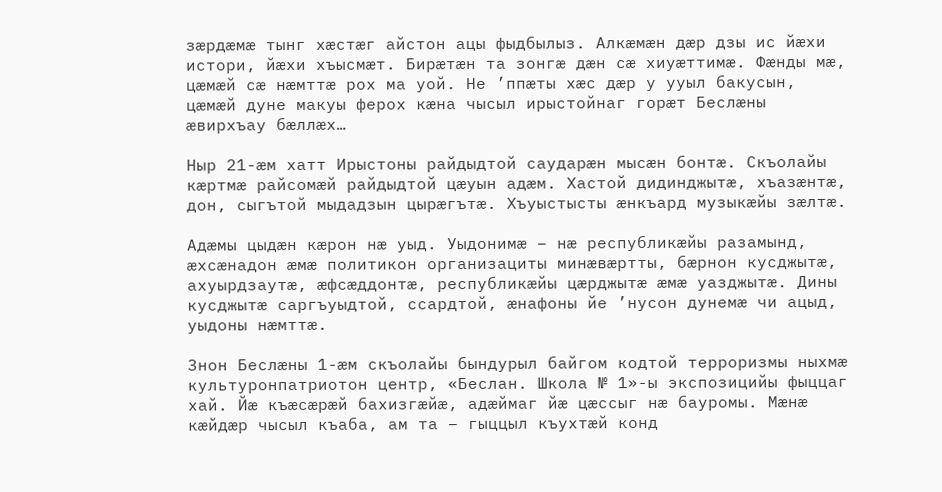зæрдæмæ тынг хæстæг айстон ацы фыдбылыз. Алкæмæн дæр дзы ис йæхи истори, йæхи хъысмæт. Бирæтæн та зонгæ дæн сæ хиуæттимæ. Фæнды мæ, цæмæй сæ нæмттæ рох ма уой. Не ’ппæты хæс дæр у ууыл бакусын, цæмæй дуне макуы ферох кæна чысыл ирыстойнаг горæт Беслæны æвирхъау бæллæх…

Ныр 21-æм хатт Ирыстоны райдыдтой саударæн мысæн бонтæ. Скъолайы кæртмæ райсомæй райдыдтой цæуын адæм. Хастой дидинджытæ, хъазæнтæ, дон, сыгътой мыдадзын цырæгътæ. Хъуыстысты æнкъард музыкæйы зæлтæ.

Адæмы цыдæн кæрон нæ уыд. Уыдонимæ – нæ республикæйы разамынд, æхсæнадон æмæ политикон организациты минæвæртты, бæрнон кусджытæ, ахуырдзаутæ, æфсæддонтæ, республикæйы цæрджытæ æмæ уазджытæ. Дины кусджытæ саргъуыдтой, ссардтой, æнафоны йе ’нусон дунемæ чи ацыд, уыдоны нæмттæ.

Знон Беслæны 1-æм скъолайы бындурыл байгом кодтой терроризмы ныхмæ культуронпатриотон центр, «Беслан. Школа № 1»-ы экспозицийы фыццаг хай. Йæ къæсæрæй бахизгæйæ, адæймаг йæ цæссыг нæ бауромы. Мæнæ кæйдæр чысыл къаба, ам та – гыццыл къухтæй конд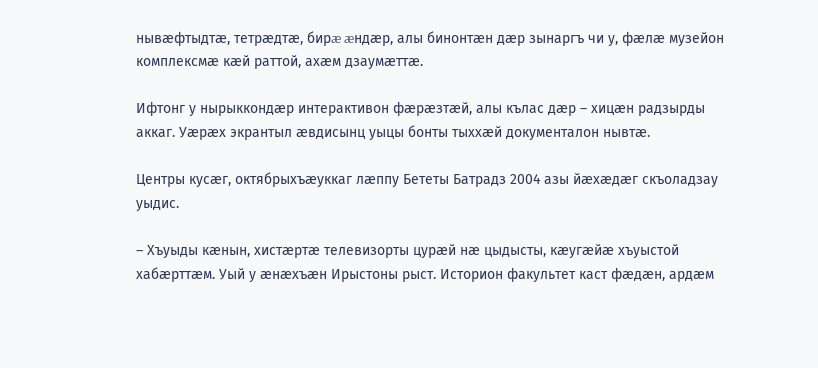нывæфтыдтæ, тетрæдтæ, бирæ æндæр, алы бинонтæн дæр зынаргъ чи у, фæлæ музейон комплексмæ кæй раттой, ахæм дзаумæттæ.

Ифтонг у нырыккондæр интерактивон фæрæзтæй, алы кълас дæр – хицæн радзырды аккаг. Уæрæх экрантыл æвдисынц уыцы бонты тыххæй документалон нывтæ.

Центры кусæг, октябрыхъæуккаг лæппу Бететы Батрадз 2004 азы йæхæдæг скъоладзау уыдис.

– Хъуыды кæнын, хистæртæ телевизорты цурæй нæ цыдысты, кæугæйæ хъуыстой хабæрттæм. Уый у æнæхъæн Ирыстоны рыст. Историон факультет каст фæдæн, ардæм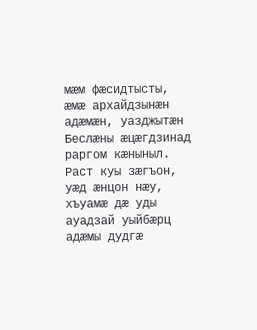мæм фæсидтысты, æмæ архайдзынæн  адæмæн, уазджытæн Беслæны æцæгдзинад раргом кæныныл. Раст куы зæгъон, уæд æнцон нæу, хъуамæ дæ уды ауадзай уыйбæрц адæмы дудгæ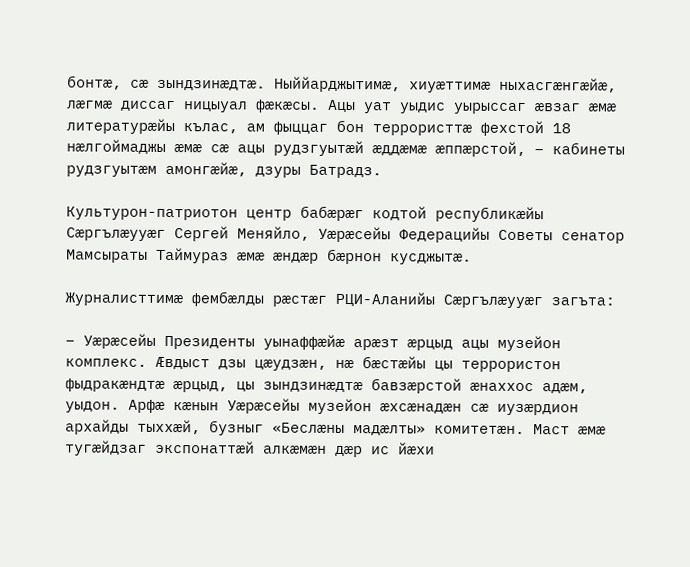бонтæ, сæ зындзинæдтæ. Ныййарджытимæ, хиуæттимæ ныхасгæнгæйæ, лæгмæ диссаг ницыуал фæкæсы. Ацы уат уыдис уырыссаг æвзаг æмæ литературæйы кълас, ам фыццаг бон террористтæ фехстой 18 нæлгоймаджы æмæ сæ ацы рудзгуытæй æддæмæ æппæрстой, – кабинеты рудзгуытæм амонгæйæ, дзуры Батрадз.

Культурон-патриотон центр бабæрæг кодтой республикæйы Сæргълæууæг Сергей Меняйло, Уæрæсейы Федерацийы Советы сенатор Мамсыраты Таймураз æмæ æндæр бæрнон кусджытæ.

Журналисттимæ фембæлды рæстæг РЦИ-Аланийы Сæргълæууæг загъта:

– Уæрæсейы Президенты уынаффæйæ арæзт æрцыд ацы музейон комплекс. Æвдыст дзы цæудзæн, нæ бæстæйы цы террористон фыдракæндтæ æрцыд, цы зындзинæдтæ бавзæрстой æнаххос адæм, уыдон. Арфæ кæнын Уæрæсейы музейон æхсæнадæн сæ иузæрдион архайды тыххæй, бузныг «Беслæны мадæлты» комитетæн. Маст æмæ тугæйдзаг экспонаттæй алкæмæн дæр ис йæхи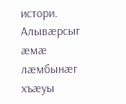истори. Алывæрсыг æмæ лæмбынæг хъæуы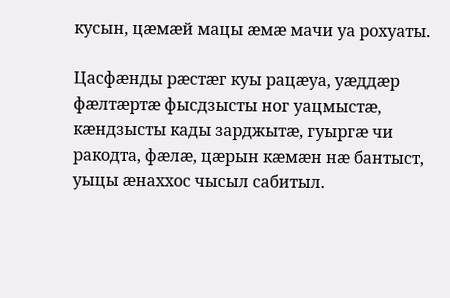кусын, цæмæй мацы æмæ мачи уа рохуаты.

Цасфæнды рæстæг куы рацæуа, уæддæр фæлтæртæ фысдзысты ног уацмыстæ, кæндзысты кады зарджытæ, гуыргæ чи ракодта, фæлæ, цæрын кæмæн нæ бантыст, уыцы æнаххос чысыл сабитыл.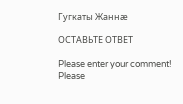Гугкаты Жаннæ

ОСТАВЬТЕ ОТВЕТ

Please enter your comment!
Please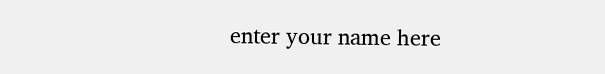enter your name here